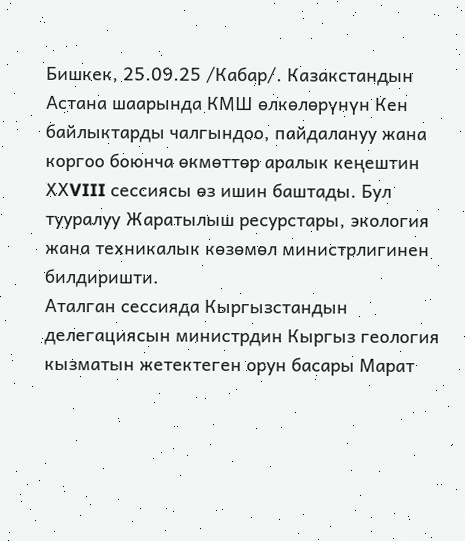Бишкек, 25.09.25 /Кабар/. Казакстандын Астана шаарында КМШ өлкөлөрүнүн Кен байлыктарды чалгындоо, пайдалануу жана коргоо боюнча өкмөттөр аралык кеңештин ХХVIII сессиясы өз ишин баштады. Бул тууралуу Жаратылыш ресурстары, экология жана техникалык көзөмөл министрлигинен билдиришти.
Аталган сессияда Кыргызстандын делегациясын министрдин Кыргыз геология кызматын жетектеген орун басары Марат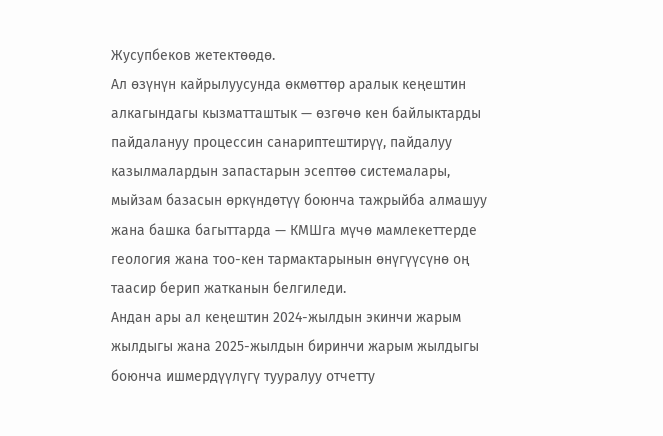Жусупбеков жетектөөдө.
Ал өзүнүн кайрылуусунда өкмөттөр аралык кеңештин алкагындагы кызматташтык — өзгөчө кен байлыктарды пайдалануу процессин санариптештирүү, пайдалуу казылмалардын запастарын эсептөө системалары, мыйзам базасын өркүндөтүү боюнча тажрыйба алмашуу жана башка багыттарда — КМШга мүчө мамлекеттерде геология жана тоо-кен тармактарынын өнүгүүсүнө оң таасир берип жатканын белгиледи.
Андан ары ал кеңештин 2024-жылдын экинчи жарым жылдыгы жана 2025-жылдын биринчи жарым жылдыгы боюнча ишмердүүлүгү тууралуу отчетту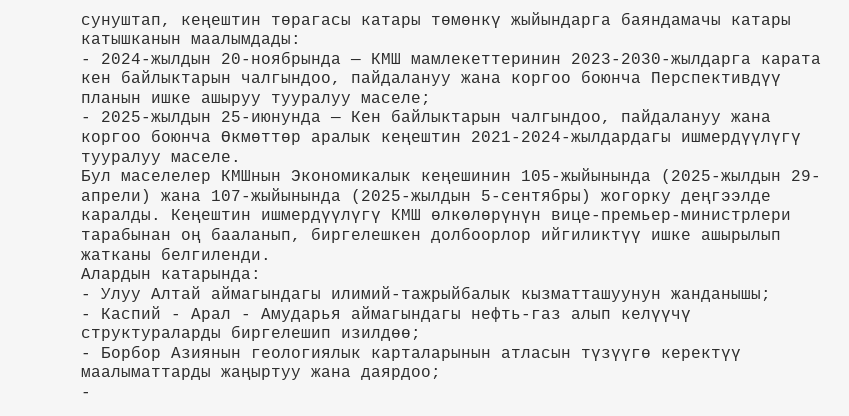сунуштап, кеңештин төрагасы катары төмөнкү жыйындарга баяндамачы катары катышканын маалымдады:
- 2024-жылдын 20-ноябрында — КМШ мамлекеттеринин 2023-2030-жылдарга карата кен байлыктарын чалгындоо, пайдалануу жана коргоо боюнча Перспективдүү планын ишке ашыруу тууралуу маселе;
- 2025-жылдын 25-июнунда — Кен байлыктарын чалгындоо, пайдалануу жана коргоо боюнча Өкмөттөр аралык кеңештин 2021-2024-жылдардагы ишмердүүлүгү тууралуу маселе.
Бул маселелер КМШнын Экономикалык кеңешинин 105-жыйынында (2025-жылдын 29-апрели) жана 107-жыйынында (2025-жылдын 5-сентябры) жогорку деңгээлде каралды. Кеңештин ишмердүүлүгү КМШ өлкөлөрүнүн вице-премьер-министрлери тарабынан оң бааланып, биргелешкен долбоорлор ийгиликтүү ишке ашырылып жатканы белгиленди.
Алардын катарында:
- Улуу Алтай аймагындагы илимий-тажрыйбалык кызматташуунун жанданышы;
- Каспий - Арал - Амударья аймагындагы нефть-газ алып келүүчү структураларды биргелешип изилдөө;
- Борбор Азиянын геологиялык карталарынын атласын түзүүгө керектүү маалыматтарды жаңыртуу жана даярдоо;
-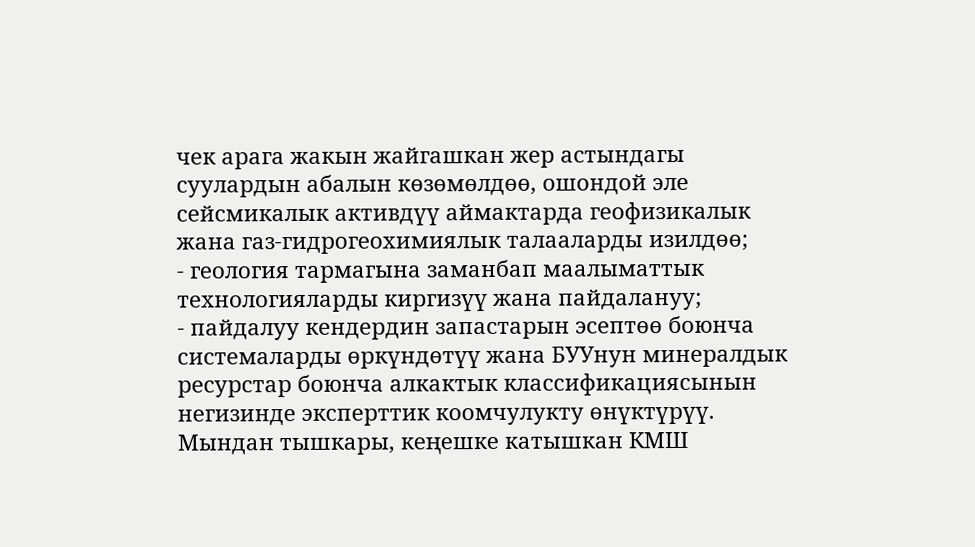чек арага жакын жайгашкан жер астындагы суулардын абалын көзөмөлдөө, ошондой эле сейсмикалык активдүү аймактарда геофизикалык жана газ-гидрогеохимиялык талааларды изилдөө;
- геология тармагына заманбап маалыматтык технологияларды киргизүү жана пайдалануу;
- пайдалуу кендердин запастарын эсептөө боюнча системаларды өркүндөтүү жана БУУнун минералдык ресурстар боюнча алкактык классификациясынын негизинде эксперттик коомчулукту өнүктүрүү.
Мындан тышкары, кеңешке катышкан КМШ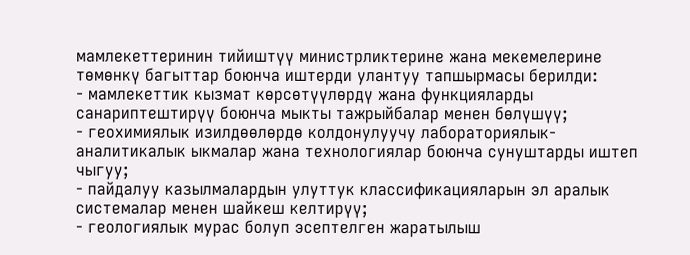мамлекеттеринин тийиштүү министрликтерине жана мекемелерине төмөнкү багыттар боюнча иштерди улантуу тапшырмасы берилди:
- мамлекеттик кызмат көрсөтүүлөрдү жана функцияларды санариптештирүү боюнча мыкты тажрыйбалар менен бөлүшүү;
- геохимиялык изилдөөлөрдө колдонулуучу лабораториялык-аналитикалык ыкмалар жана технологиялар боюнча сунуштарды иштеп чыгуу;
- пайдалуу казылмалардын улуттук классификацияларын эл аралык системалар менен шайкеш келтирүү;
- геологиялык мурас болуп эсептелген жаратылыш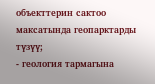объекттерин сактоо максатында геопарктарды түзүү;
- геология тармагына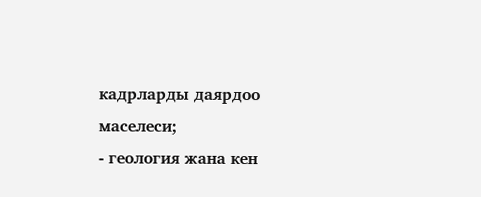кадрларды даярдоо маселеси;
- геология жана кен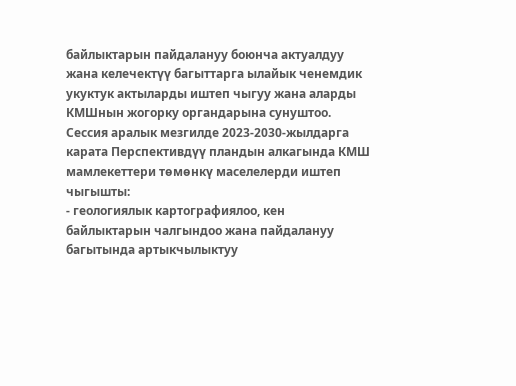байлыктарын пайдалануу боюнча актуалдуу жана келечектүү багыттарга ылайык ченемдик укуктук актыларды иштеп чыгуу жана аларды КМШнын жогорку органдарына сунуштоо.
Сессия аралык мезгилде 2023-2030-жылдарга карата Перспективдүү пландын алкагында КМШ мамлекеттери төмөнкү маселелерди иштеп чыгышты:
- геологиялык картографиялоо, кен байлыктарын чалгындоо жана пайдалануу багытында артыкчылыктуу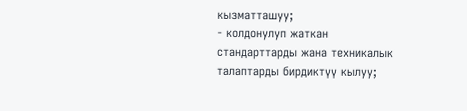кызматташуу;
- колдонулуп жаткан стандарттарды жана техникалык талаптарды бирдиктүү кылуу;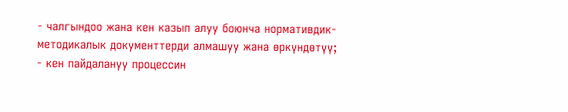- чалгындоо жана кен казып алуу боюнча нормативдик-методикалык документтерди алмашуу жана өркүндөтүү;
- кен пайдалануу процессин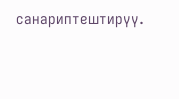санариптештирүү.